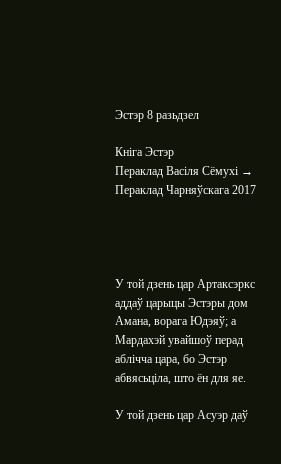Эстэр 8 разьдзел

Кніга Эстэр
Пераклад Васіля Сёмухі → Пераклад Чарняўскага 2017




У той дзень цар Артаксэркс аддаў царыцы Эстэры дом Амана, ворага Юдэяў; а Мардахэй увайшоў перад аблічча цара, бо Эстэр абвясьціла, што ён для яе.

У той дзень цар Асуэр даў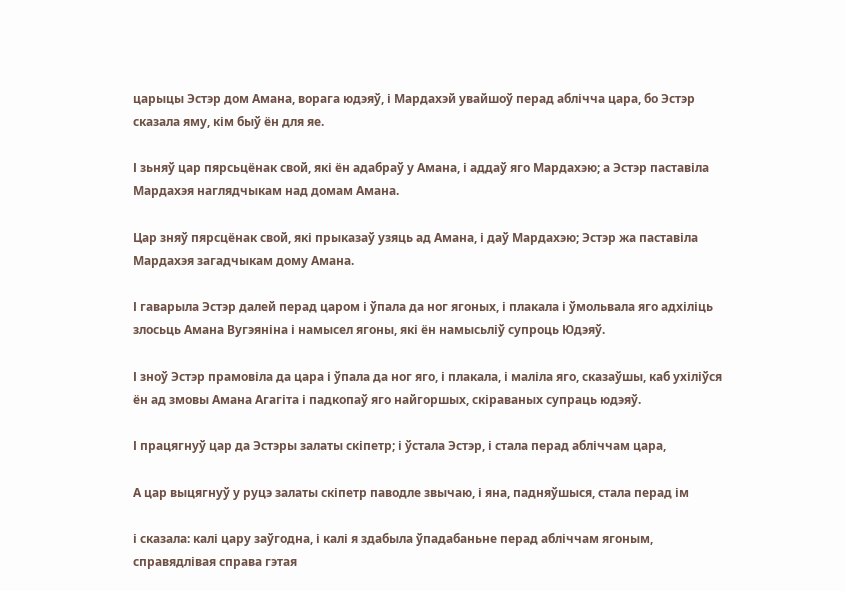царыцы Эстэр дом Амана, ворага юдэяў, і Мардахэй увайшоў перад аблічча цара, бо Эстэр сказала яму, кім быў ён для яе.

І зьняў цар пярсьцёнак свой, які ён адабраў у Амана, і аддаў яго Мардахэю; а Эстэр паставіла Мардахэя наглядчыкам над домам Амана.

Цар зняў пярсцёнак свой, які прыказаў узяць ад Амана, і даў Мардахэю; Эстэр жа паставіла Мардахэя загадчыкам дому Амана.

І гаварыла Эстэр далей перад царом і ўпала да ног ягоных, і плакала і ўмольвала яго адхіліць злосьць Амана Вугэяніна і намысел ягоны, які ён намысьліў супроць Юдэяў.

І зноў Эстэр прамовіла да цара і ўпала да ног яго, і плакала, і маліла яго, сказаўшы, каб ухіліўся ён ад змовы Амана Агагіта і падкопаў яго найгоршых, скіраваных супраць юдэяў.

І працягнуў цар да Эстэры залаты скіпетр; і ўстала Эстэр, і стала перад абліччам цара,

А цар выцягнуў у руцэ залаты скіпетр паводле звычаю, і яна, падняўшыся, стала перад ім

і сказала: калі цару заўгодна, і калі я здабыла ўпадабаньне перад абліччам ягоным, справядлівая справа гэтая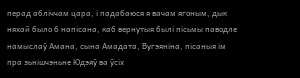перад абліччам цара, і падабаюся я вачам ягоным, дык няхай было б напісана, каб вернутыя былі пісьмы паводле намыслаў Амана, сына Амадата, Вугэяніна, пісаныя ім пра зьнішчэньне Юдэяў ва ўсіх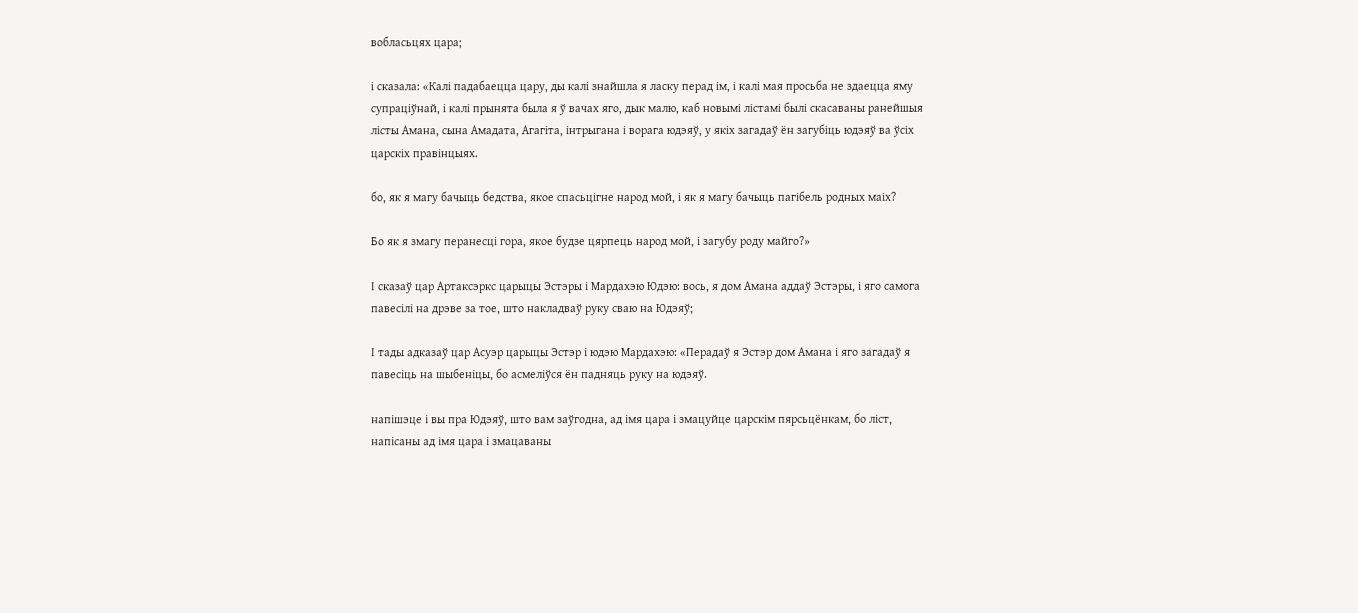вобласьцях цара;

і сказала: «Калі падабаецца цару, ды калі знайшла я ласку перад ім, і калі мая просьба не здаецца яму супраціўнай, і калі прынята была я ў вачах яго, дык малю, каб новымі лістамі былі скасаваны ранейшыя лісты Амана, сына Амадата, Агагіта, інтрыгана і ворага юдэяў, у якіх загадаў ён загубіць юдэяў ва ўсіх царскіх правінцыях.

бо, як я магу бачыць бедства, якое спасьцігне народ мой, і як я магу бачыць пагібель родных маіх?

Бо як я змагу перанесці гора, якое будзе цярпець народ мой, і загубу роду майго?»

І сказаў цар Артаксэркс царыцы Эстэры і Мардахэю Юдэю: вось, я дом Амана аддаў Эстэры, і яго самога павесілі на дрэве за тое, што накладваў руку сваю на Юдэяў;

І тады адказаў цар Асуэр царыцы Эстэр і юдэю Мардахэю: «Перадаў я Эстэр дом Амана і яго загадаў я павесіць на шыбеніцы, бо асмеліўся ён падняць руку на юдэяў.

напішэце і вы пра Юдэяў, што вам заўгодна, ад імя цара і змацуйце царскім пярсьцёнкам, бо ліст, напісаны ад імя цара і змацаваны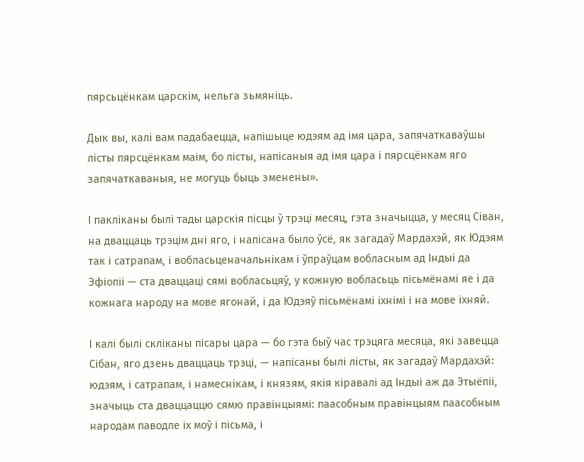пярсьцёнкам царскім, нельга зьмяніць.

Дык вы, калі вам падабаецца, напішыце юдэям ад імя цара, запячаткаваўшы лісты пярсцёнкам маім, бо лісты, напісаныя ад імя цара і пярсцёнкам яго запячаткаваныя, не могуць быць зменены».

І пакліканы былі тады царскія пісцы ў трэці месяц, гэта значыцца, у месяц Сіван, на дваццаць трэцім дні яго, і напісана было ўсё, як загадаў Мардахэй, як Юдэям так і сатрапам, і вобласьценачальнікам і ўпраўцам вобласным ад Індыі да Эфіопіі — ста дваццаці сямі вобласьцяў, у кожную вобласьць пісьмёнамі яе і да кожнага народу на мове ягонай, і да Юдэяў пісьмёнамі іхнімі і на мове іхняй.

І калі былі скліканы пісары цара — бо гэта быў час трэцяга месяца, які завецца Сібан, яго дзень дваццаць трэці, — напісаны былі лісты, як загадаў Мардахэй: юдэям, і сатрапам, і намеснікам, і князям, якія кіравалі ад Індыі аж да Этыёпіі, значыць ста дваццаццю сямю правінцыямі: паасобным правінцыям паасобным народам паводле іх моў і пісьма, і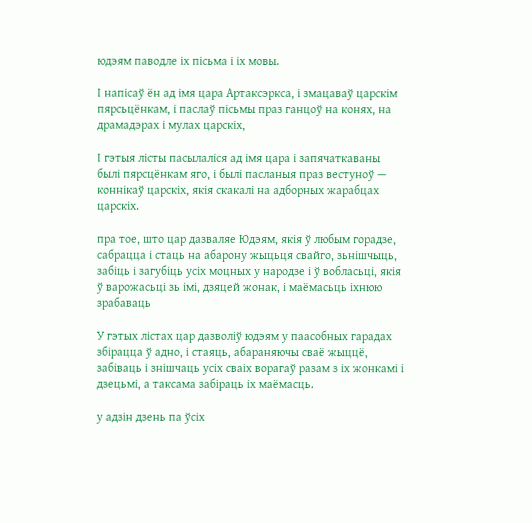юдэям паводле іх пісьма і іх мовы.

І напісаў ён ад імя цара Артаксэркса, і змацаваў царскім пярсьцёнкам, і паслаў пісьмы праз ганцоў на конях, на драмадэрах і мулах царскіх,

І гэтыя лісты пасылаліся ад імя цара і запячаткаваны былі пярсцёнкам яго, і былі пасланыя праз вестуноў — коннікаў царскіх, якія скакалі на адборных жарабцах царскіх.

пра тое, што цар дазваляе Юдэям, якія ў любым горадзе, сабрацца і стаць на абарону жыцьця свайго, зьнішчыць, забіць і загубіць усіх моцных у народзе і ў вобласьці, якія ў варожасьці зь імі, дзяцей жонак, і маёмасьць іхнюю зрабаваць

У гэтых лістах цар дазволіў юдэям у паасобных гарадах збірацца ў адно, і стаяць, абараняючы сваё жыццё, забіваць і знішчаць усіх сваіх ворагаў разам з іх жонкамі і дзецьмі, а таксама забіраць іх маёмасць.

у адзін дзень па ўсіх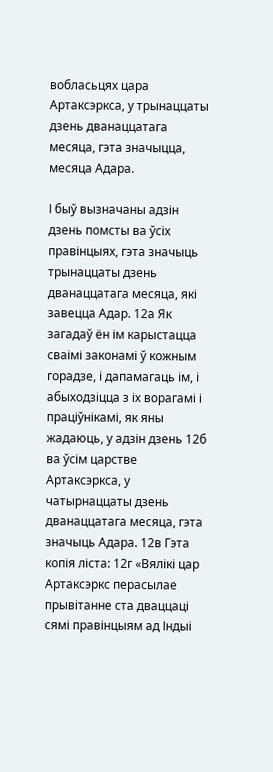вобласьцях цара Артаксэркса, у трынаццаты дзень дванаццатага месяца, гэта значыцца, месяца Адара.

І быў вызначаны адзін дзень помсты ва ўсіх правінцыях, гэта значыць трынаццаты дзень дванаццатага месяца, які завецца Адар. 12а Як загадаў ён ім карыстацца сваімі законамі ў кожным горадзе, і дапамагаць ім, і абыходзіцца з іх ворагамі і праціўнікамі, як яны жадаюць, у адзін дзень 12б ва ўсім царстве Артаксэркса, у чатырнаццаты дзень дванаццатага месяца, гэта значыць Адара. 12в Гэта копія ліста: 12г «Вялікі цар Артаксэркс перасылае прывітанне ста дваццаці сямі правінцыям ад Індыі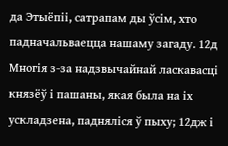да Этыёпіі, сатрапам ды ўсім, хто падначальваецца нашаму загаду. 12д Многія з-за надзвычайнай ласкавасці князёў і пашаны, якая была на іх ускладзена, падняліся ў пыху; 12дж і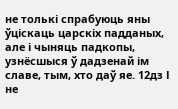не толькі спрабуюць яны ўціскаць царскіх падданых, але і чыняць падкопы, узнёсшыся ў дадзенай ім славе, тым, хто даў яе. 12дз І не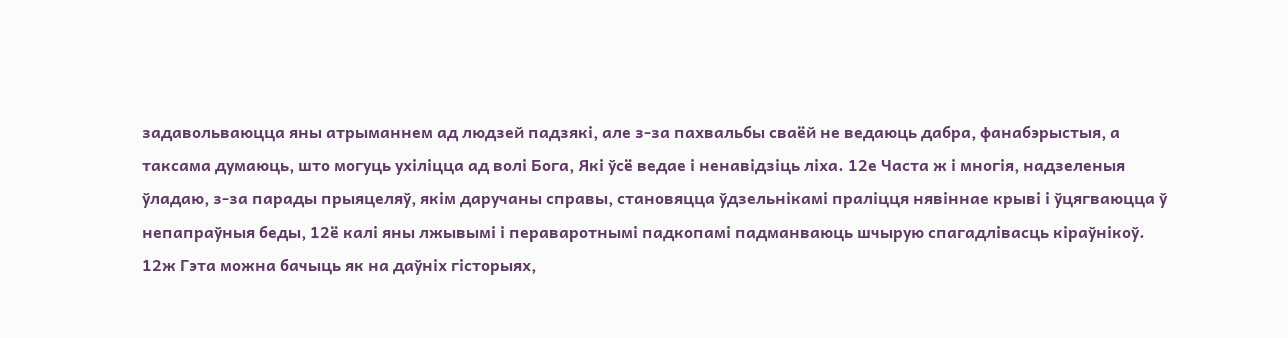задавольваюцца яны атрыманнем ад людзей падзякі, але з-за пахвальбы сваёй не ведаюць дабра, фанабэрыстыя, а таксама думаюць, што могуць ухіліцца ад волі Бога, Які ўсё ведае і ненавідзіць ліха. 12е Часта ж і многія, надзеленыя ўладаю, з-за парады прыяцеляў, якім даручаны справы, становяцца ўдзельнікамі праліцця нявіннае крыві і ўцягваюцца ў непапраўныя беды, 12ё калі яны лжывымі і пераваротнымі падкопамі падманваюць шчырую спагадлівасць кіраўнікоў. 12ж Гэта можна бачыць як на даўніх гісторыях,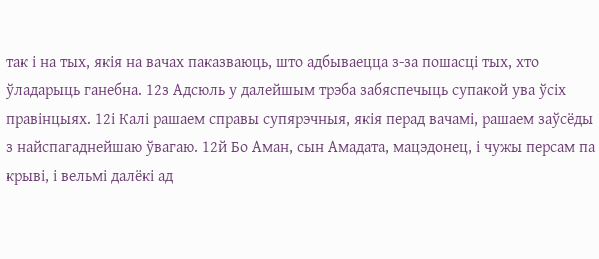так і на тых, якія на вачах паказваюць, што адбываецца з-за пошасці тых, хто ўладарыць ганебна. 12з Адсюль у далейшым трэба забяспечыць супакой ува ўсіх правінцыях. 12і Калі рашаем справы супярэчныя, якія перад вачамі, рашаем заўсёды з найспагаднейшаю ўвагаю. 12й Бо Аман, сын Амадата, мацэдонец, і чужы персам па крыві, і вельмі далёкі ад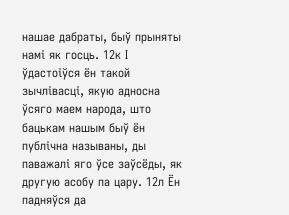нашае дабраты, быў прыняты намі як госць. 12к І ўдастоіўся ён такой зычлівасці, якую адносна ўсяго маем народа, што бацькам нашым быў ён публічна называны, ды паважалі яго ўсе заўсёды, як другую асобу па цару. 12л Ён падняўся да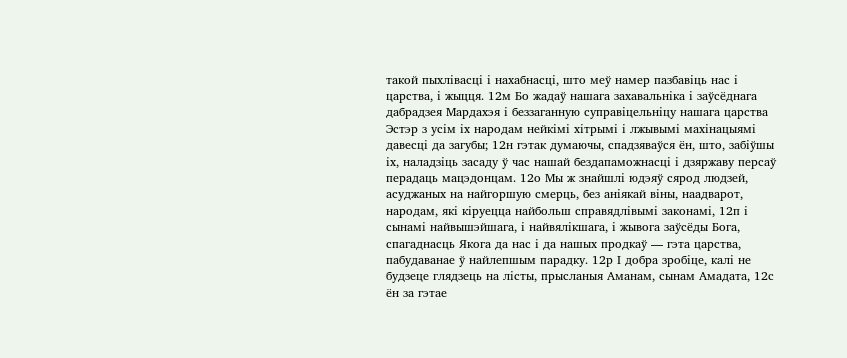такой пыхлівасці і нахабнасці, што меў намер пазбавіць нас і царства, і жыцця. 12м Бо жадаў нашага захавальніка і заўсёднага дабрадзея Мардахэя і беззаганную суправіцельніцу нашага царства Эстэр з усім іх народам нейкімі хітрымі і лжывымі махінацыямі давесці да загубы; 12н гэтак думаючы, спадзяваўся ён, што, забіўшы іх, наладзіць засаду ў час нашай бездапаможнасці і дзяржаву персаў перадаць мацэдонцам. 12о Мы ж знайшлі юдэяў сярод людзей, асуджаных на найгоршую смерць, без аніякай віны, наадварот, народам, які кіруецца найбольш справядлівымі законамі, 12п і сынамі найвышэйшага, і найвялікшага, і жывога заўсёды Бога, спагаднасць Якога да нас і да нашых продкаў — гэта царства, пабудаванае ў найлепшым парадку. 12р І добра зробіце, калі не будзеце глядзець на лісты, прысланыя Аманам, сынам Амадата, 12с ён за гэтае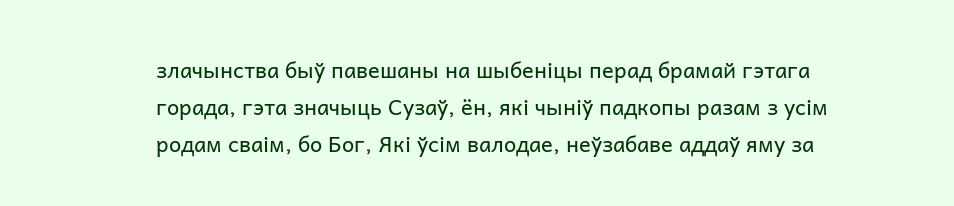злачынства быў павешаны на шыбеніцы перад брамай гэтага горада, гэта значыць Сузаў, ён, які чыніў падкопы разам з усім родам сваім, бо Бог, Які ўсім валодае, неўзабаве аддаў яму за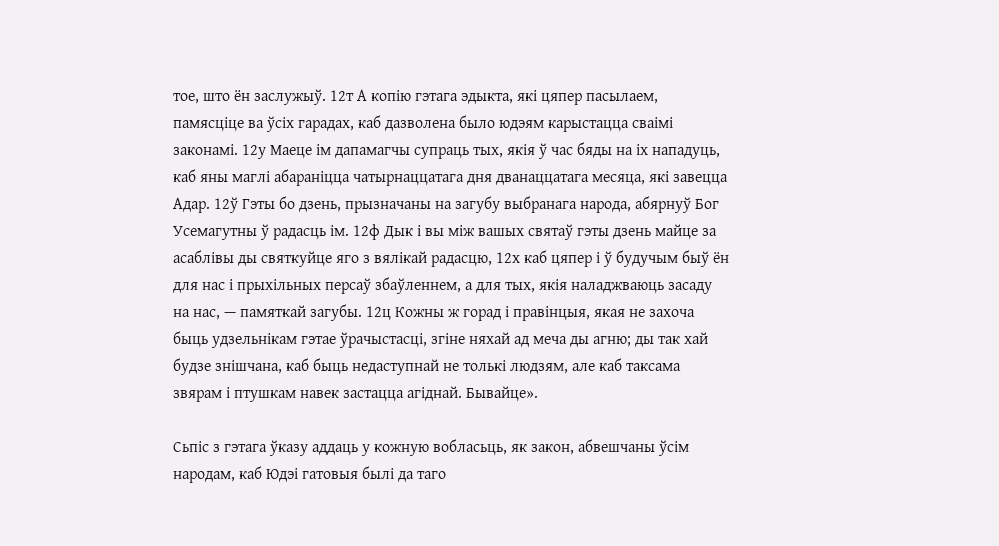тое, што ён заслужыў. 12т А копію гэтага эдыкта, які цяпер пасылаем, памясціце ва ўсіх гарадах, каб дазволена было юдэям карыстацца сваімі законамі. 12у Маеце ім дапамагчы супраць тых, якія ў час бяды на іх нападуць, каб яны маглі абараніцца чатырнаццатага дня дванаццатага месяца, які завецца Адар. 12ў Гэты бо дзень, прызначаны на загубу выбранага народа, абярнуў Бог Усемагутны ў радасць ім. 12ф Дык і вы між вашых святаў гэты дзень майце за асаблівы ды святкуйце яго з вялікай радасцю, 12х каб цяпер і ў будучым быў ён для нас і прыхільных персаў збаўленнем, а для тых, якія наладжваюць засаду на нас, — памяткай загубы. 12ц Кожны ж горад і правінцыя, якая не захоча быць удзельнікам гэтае ўрачыстасці, згіне няхай ад меча ды агню; ды так хай будзе знішчана, каб быць недаступнай не толькі людзям, але каб таксама звярам і птушкам навек застацца агіднай. Бывайце».

Сьпіс з гэтага ўказу аддаць у кожную вобласьць, як закон, абвешчаны ўсім народам, каб Юдэі гатовыя былі да таго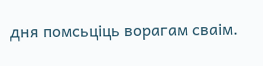дня помсьціць ворагам сваім.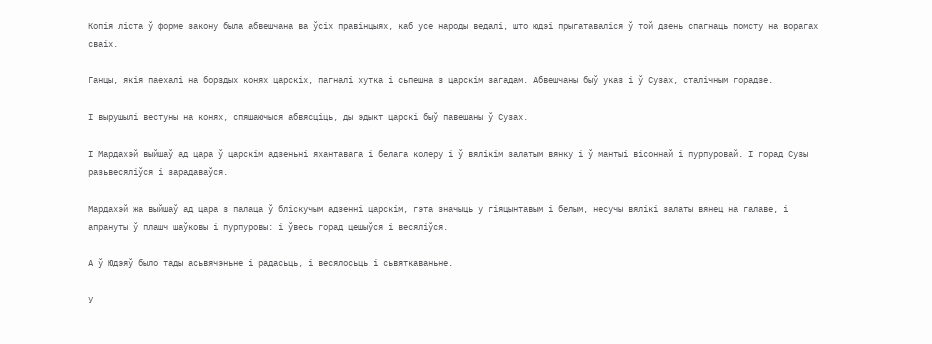Копія ліста ў форме закону была абвешчана ва ўсіх правінцыях, каб усе народы ведалі, што юдэі прыгатаваліся ў той дзень спагнаць помсту на ворагах сваіх.

Ганцы, якія паехалі на борздых конях царскіх, пагналі хутка і сьпешна з царскім загадам. Абвешчаны быў указ і ў Сузах, сталічным горадзе.

І вырушылі вестуны на конях, спяшаючыся абвясціць, ды эдыкт царскі быў павешаны ў Сузах.

І Мардахэй выйшаў ад цара ў царскім адзеньні яхантавага і белага колеру і ў вялікім залатым вянку і ў мантыі вісоннай і пурпуровай. І горад Сузы разьвесяліўся і зарадаваўся.

Мардахэй жа выйшаў ад цара з палаца ў бліскучым адзенні царскім, гэта значыць у гіяцынтавым і белым, несучы вялікі залаты вянец на галаве, і апрануты ў плашч шаўковы і пурпуровы: і ўвесь горад цешыўся і весяліўся.

А ў Юдэяў было тады асьвячэньне і радасьць, і весялосьць і сьвяткаваньне.

У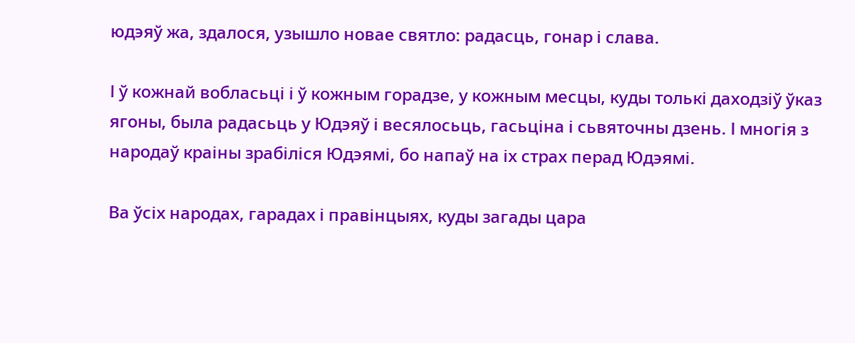юдэяў жа, здалося, узышло новае святло: радасць, гонар і слава.

І ў кожнай вобласьці і ў кожным горадзе, у кожным месцы, куды толькі даходзіў ўказ ягоны, была радасьць у Юдэяў і весялосьць, гасьціна і сьвяточны дзень. І многія з народаў краіны зрабіліся Юдэямі, бо напаў на іх страх перад Юдэямі.

Ва ўсіх народах, гарадах і правінцыях, куды загады цара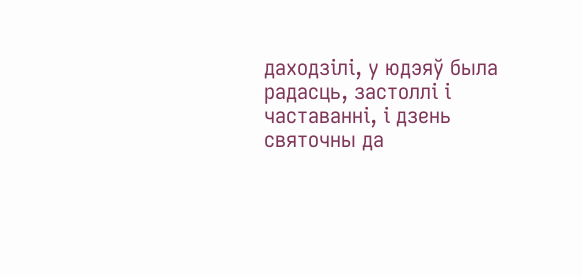даходзілі, у юдэяў была радасць, застоллі і частаванні, і дзень святочны да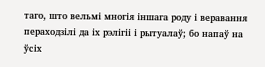таго, што вельмі многія іншага роду і веравання пераходзілі да іх рэлігіі і рытуалаў; бо напаў на ўсіх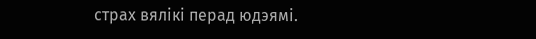страх вялікі перад юдэямі.